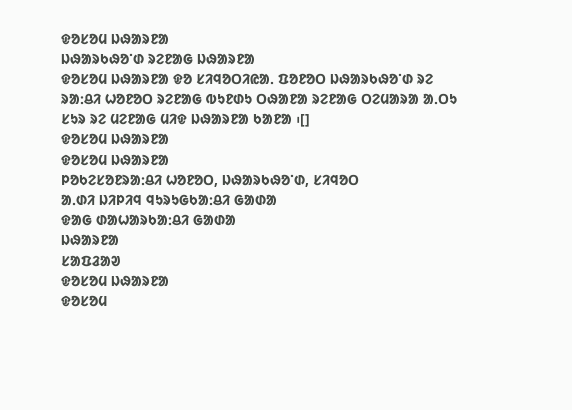ᱫᱚᱥᱚᱢ ᱡᱷᱟᱨᱱᱟ
ᱡᱷᱟᱨᱠᱷᱚᱸᱰ ᱨᱮᱱᱟᱜ ᱡᱷᱟᱨᱱᱟ
ᱫᱚᱥᱚᱢ ᱡᱷᱟᱨᱱᱟ ᱫᱚ ᱥᱤᱧᱚᱛᱤᱭᱟᱹ ᱯᱚᱱᱚᱛ ᱡᱷᱟᱨᱠᱷᱚᱸᱰ ᱨᱮ ᱨᱟᱺᱪᱤ ᱦᱚᱱᱚᱛ ᱨᱮᱱᱟᱜ ᱵᱩᱱᱰᱩ ᱛᱷᱟᱱᱟ ᱨᱮᱱᱟᱜ ᱛᱮᱢᱟᱨᱟ ᱟᱹᱛᱩ ᱥᱩᱨ ᱨᱮ ᱢᱮᱱᱟᱜ ᱢᱤᱫ ᱡᱷᱟᱨᱱᱟ ᱠᱟᱱᱟ ᱾[]
ᱫᱚᱥᱚᱢ ᱡᱷᱟᱨᱱᱟ
ᱫᱚᱥᱚᱢ ᱡᱷᱟᱨᱱᱟ
ᱞᱚᱠᱮᱥᱚᱱᱨᱟᱺᱪᱤ ᱦᱚᱱᱚᱛ, ᱡᱷᱟᱨᱠᱷᱚᱸᱰ, ᱥᱤᱧᱚᱛ
ᱟᱹᱰᱤ ᱡᱤᱞᱤᱧ ᱧᱩᱨᱩᱜᱠᱟᱺᱪᱤ ᱜᱟᱰᱟ
ᱫᱟᱜ ᱰᱟᱦᱟᱨᱠᱟᱺᱪᱤ ᱜᱟᱰᱟ
ᱡᱷᱟᱨᱱᱟ
ᱥᱟᱯᱲᱟᱣ
ᱫᱚᱥᱚᱢ ᱡᱷᱟᱨᱱᱟ
ᱫᱚᱥᱚᱢ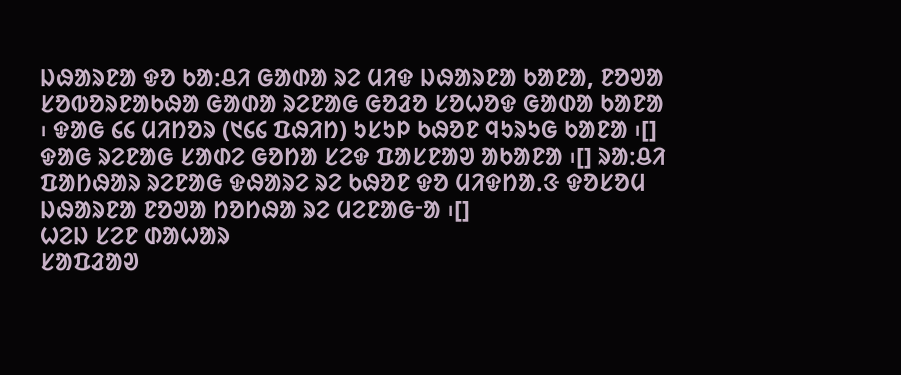ᱡᱷᱟᱨᱱᱟ ᱫᱚ ᱠᱟᱺᱪᱤ ᱜᱟᱰᱟ ᱨᱮ ᱢᱤᱫ ᱡᱷᱟᱨᱱᱟ ᱠᱟᱱᱟ, ᱱᱚᱣᱟ ᱥᱚᱵᱚᱨᱱᱟᱠᱷᱟ ᱜᱟᱰᱟ ᱨᱮᱱᱟᱜ ᱜᱚᱲᱚ ᱥᱚᱦᱚᱫ ᱜᱟᱰᱟ ᱠᱟᱱᱟ ᱾ ᱫᱟᱜ ᱔᱔ ᱢᱤᱴᱚᱨ (᱑᱔᱔ ᱯᱷᱤᱴ) ᱩᱥᱩᱞ ᱠᱷᱚᱱ ᱧᱩᱨᱩᱜ ᱠᱟᱱᱟ ᱾[] ᱫᱟᱜ ᱨᱮᱱᱟᱜ ᱥᱟᱰᱮ ᱜᱚᱴᱟ ᱥᱮᱫ ᱯᱟᱥᱱᱟᱣ ᱟᱠᱟᱱᱟ ᱾[] ᱨᱟᱺᱪᱤ ᱯᱟᱴᱷᱟᱨ ᱨᱮᱱᱟᱜ ᱫᱷᱟᱨᱮ ᱨᱮ ᱠᱷᱚᱱ ᱫᱚ ᱢᱤᱫᱴᱟᱹᱝ ᱫᱚᱥᱚᱢ ᱡᱷᱟᱨᱱᱟ ᱱᱚᱣᱟ ᱴᱚᱴᱷᱟ ᱨᱮ ᱢᱮᱱᱟᱜᱼᱟ ᱾[]
ᱦᱮᱡ ᱥᱮᱱ ᱰᱟᱦᱟᱨ
ᱥᱟᱯᱲᱟᱣ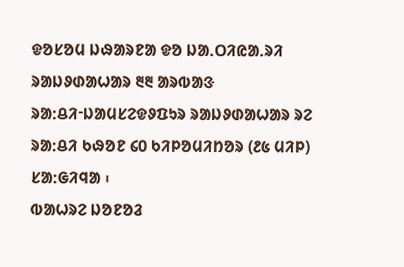ᱫᱚᱥᱚᱢ ᱡᱷᱟᱨᱱᱟ ᱫᱚ ᱡᱟᱹᱛᱤᱭᱟᱹᱨᱤ ᱨᱟᱡᱽᱰᱟᱦᱟᱨ ᱓᱓ ᱟᱨᱵᱟᱝ ᱨᱟᱺᱪᱤᱼᱡᱟᱢᱥᱮᱫᱽᱯᱩᱨ ᱨᱟᱡᱽᱰᱟᱦᱟᱨ ᱨᱮ ᱨᱟᱺᱪᱤ ᱠᱷᱚᱱ ᱔᱐ ᱠᱤᱞᱚᱢᱤᱴᱚᱨ (᱒᱕ ᱢᱤᱞ) ᱥᱟᱺᱜᱤᱧᱟ ᱾
ᱵᱟᱦᱨᱮ ᱡᱚᱱᱚᱲ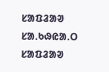ᱥᱟᱯᱲᱟᱣ
ᱥᱟᱹᱠᱷᱭᱟᱹᱛ
ᱥᱟᱯᱲᱟᱣ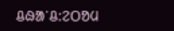ᱪᱷᱟᱸᱪ:ᱮᱛᱚᱢ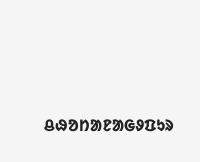ᱪᱷᱚᱴᱟᱱᱟᱜᱽᱯᱩᱨ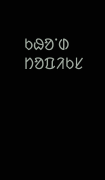ᱠᱷᱚᱸᱰ ᱴᱚᱯᱤᱠᱥ